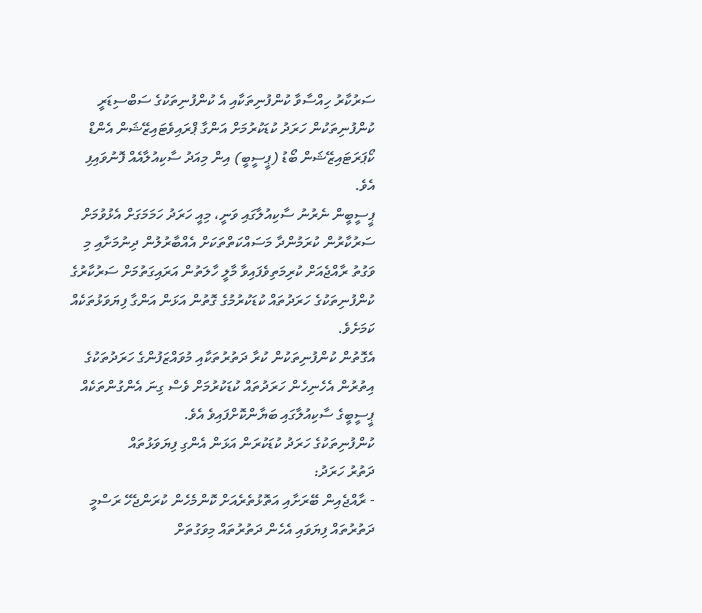ސަރުކާރު ހިއްސާވާ ކުންފުނިތަކާއި އެ ކުންފުނިތަކުގެ ސަބްސިޑަރީ ކުންފުނިތަކުން ހަރަދު ކުޑަކުރުމަށް އަންގާ ޕްރައިވެޓައިޒޭޝަން އެންޑް ކޯޕަރަޓައިޒޭޝަން ބޯޑު (ޕީސީބީ) އިން މިއަދު ސާކިއުލާއެއް ފޮނުވައިފި އެވެ.
ޕީސީބީން ނެރުނު ސާކިއުލާގައި ވަނީ، މިއީ ހަރަދު ހަމަމަގަށް އެޅުވުމަށް ސަރުކާރުން ކުރަމުންދާ މަސައްކަތްތަކަށް އެއްބާރުލުން ދިނުމަށާއި މި ވަގުތު ރާއްޖެއަށް ކުރިމަތިވެފައިވާ މާލީ ހާލަތުން އަރައިގަތުމަށް ސަރުކާރުގެ ކުންފުނިތަކުގެ ހަރަދުތައް ކުޑަކުރުމުގެ ގޮތުން އަޅަން އަންގާ ފިޔަވަޅުތަކެއް ކަމަށެވެ.
އެގޮތުން ކުންފުނިތަކުން ކުރާ ދަތުރުތަކާއި މުވައްޒަފުންގެ ހަރަދުތަކުގެ އިތުރުން އެހެނިހެން ހަރަދުތައް ކުޑަކުރުމަށް ވެސް ގިނަ އެންގުންތަކެއް ޕީސީބީގެ ސާކިއުލާގައި ބަޔާންކޮށްފައިވެ އެވެ.
ކުންފުނިތަކުގެ ހަރަދު ކުޑަކުރަން އަޅަން އެންގި ފިޔަވަޅުތައް
ދަތުރު ހަރަދު:
- ރާއްޖެއިން ބޭރަށާއި އަތޮޅުތެރެއަށް ކޮންމެހެން ކުރަންޖެހޭ ރަސްމީ ދަތުރުތައް ފިޔަވައި އެހެން ދަތުރުތައް މިވަގުތަށް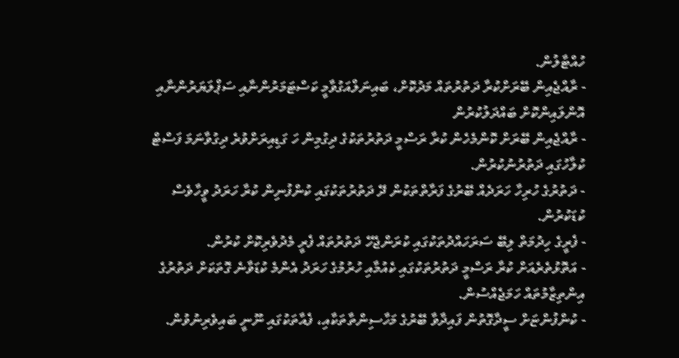ހުއްޓާލުން.
- ރާއްޖެއިން ބޭރަށްކުރާ ދަތުރުތައް މަދުކޮށް، ބައިނަލްއަގުވާމީ ކަސްޓަމަރުންނާއި ސަޕްލަޔަރުންނާއި އޮންލައިންކޮށް ބައްދަލުކުރުން
- ރާއްޖެއިން ބޭރަށް ކޮންމެހެން ކުރާ ރަސްމީ ދަތުރުތަކުގެ ދިގުމިން ހަ ގަޑިއިރަށްވުރެ ދިގުވާނަމަ ފަސްޓް ކުލާހުގައި ދަތުރުނުކުރުން.
- ދަތުރުގެ ހުރިހާ ހަރަދެއް ބޭރުގެ ފަރާތްތަކުން ދޭ ދަތުރުތަކުގައި ކުންފުނިން ކުރާ ހަރަދު ވީހާވެސް ކުޑަކުރުން.
- ފެރީގެ ހިދުމަތް ލިބޭ ސަރަހައްދުތަކުގައި ކުރަންޖެހޭ ދަތުރުތައް ފެރީ މެދުވެރިކޮށް ކުރުން.
- އަތޮޅުތެރެއަށް ކުރާ ރަސްމީ ދަތުރުތަކުގައި ކެއުމާއި ހުރުމުގެ ހަރަދު އެންމެ ކުޑަވާނެ ގޮތަކަށް ދަތުރުގެ އިންތިޒާމުތައް ހަމަޖެއްސުން.
- ކުންފުންޏަށް ސީދާގޮތުން ފައިދާވާ ބޭރުގެ މަހާސިންތާތަކާއި، ފެއާތަކުގައި ނޫނީ ބައިވެރިނުވުން.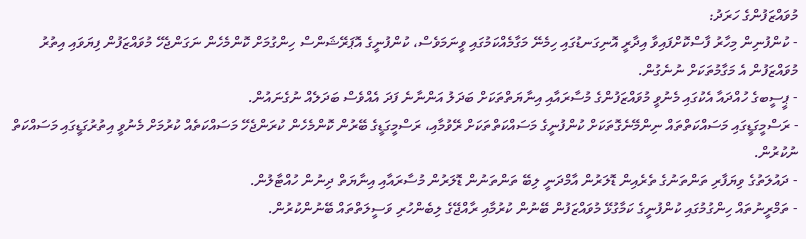މުވައްޒަފުންގެ ހަރަދު:
- ކުންފުނިން މިހާރު ފާސްކޮށްފައިވާ އިދާރީ އޮނިގަނޑުގައި ހިމެނޭ މަގާމެއްކަމުގައި ވީނަމަވެސް، ކުންފުނީގެ އޮޕަރޭޝަންސް ހިންގުމަށް ކޮންމެހެން ނަގަންޖެހޭ މުވައްޒަފުން ފިޔަވައި އިތުރު މުވައްޒަފުން އެ މަގާމުތަކަށް ނުނެގުން.
- ޕީސީބގެ ހުއްދައާ އެކުގައި މެނުވީ މުވައްޒަފުންގެ މުސާރައާއި އިނާޔަތްތަކަށް ބަދަލު އަންނާނެ ފަދަ އެއްވެސް ބަދަލެއް ނުގެނައުން.
- ރަސްމީގަޑީގައި މަސައްކަތްތައް ނިންމޭނެގޮތަކަށް ކުންފުނީގެ މަސައްކަތްތަކަށް ރޭވުމާއި، ރަސްމީގަޑީގެ ބޭރުން ކޮންމެހެން ކުރަންޖެހޭ މަސައްކަތެއް ކުރުމަށް މެނުވީ އިތުރުގަޑީގައި މަސައްކަތް ނުކުރުން.
- ދައުލަތުގެ ވިޔަފާރި ތަންތަނުގެ ތެރެއިން ޑޮލަރުން އާމްދަނީ ލިބޭ ތަންތަނުން ޑޮލަރުން މުސާރައާއި އިނާޔަތް ދިނުން ހުއްޓާލުން.
- ތަމްރީނުތައް ހިންގުމުގައި ކުންފުނީގެ ކަމާގުޅޭ މުވައްޒަފުން ބޭނުން ކުރުމާއި ރާއްޖޭގެ ލިބެންހުރި ވަސީލަތްތައް ބޭނުންކުރުން.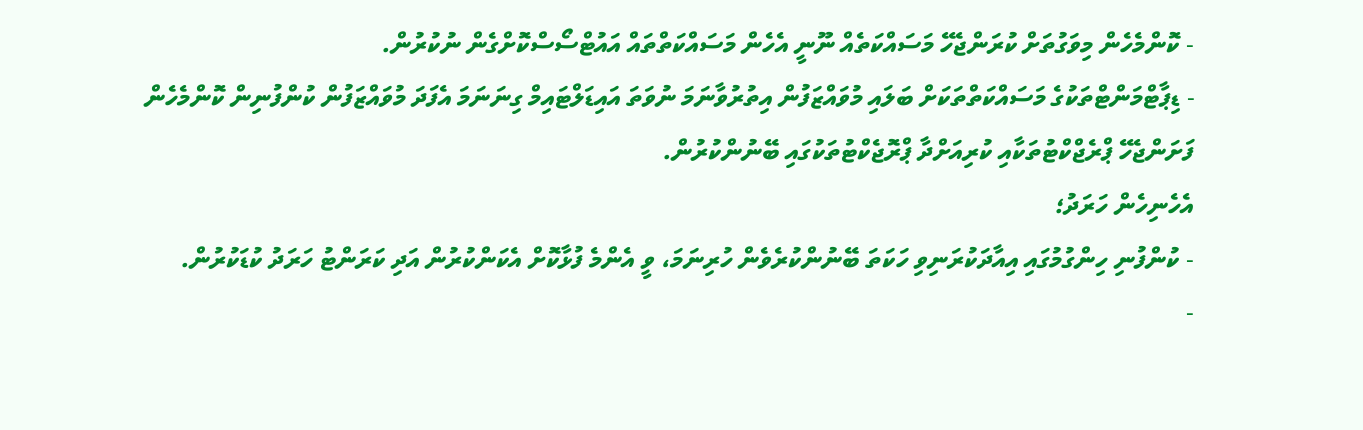- ކޮންމެހެން މިވަގުތަށް ކުރަންޖެހޭ މަސައްކަތެއް ނޫނީ އެހެން މަސައްކަތްތައް އައުޓްސޯސްކޮށްގެން ނުކުރުން.
- ޑިޕާޓްމަންޓްތަކުގެ މަސައްކަތްތަކަށް ބަލައި މުވައްޒަފުން އިތުރުވާނަމަ ނުވަތަ އައިޑަލްޓައިމް ގިނަނަމަ އެފަދަ މުވައްޒަފުން ކުންފުނިން ކޮންމެހެން ފަށަންޖެހޭ ޕްރެޖްކްޓުތަކާއި ކުރިއަށްދާ ޕްރޮޖެކްޓުތަކުގައި ބޭނުންކުރުން.
އެހެނިހެން ހަރަދު؛
- ކުންފުނި ހިންގުމުގައި އިއާދަކުރަނިވި ހަކަތަ ބޭނުންކުރެވެން ހުރިނަމަ، ވީ އެންމެ ފުޅާކޮށް އެކަންކުރުން އަދި ކަރަންޓު ހަރަދު ކުޑަކުރުން.
-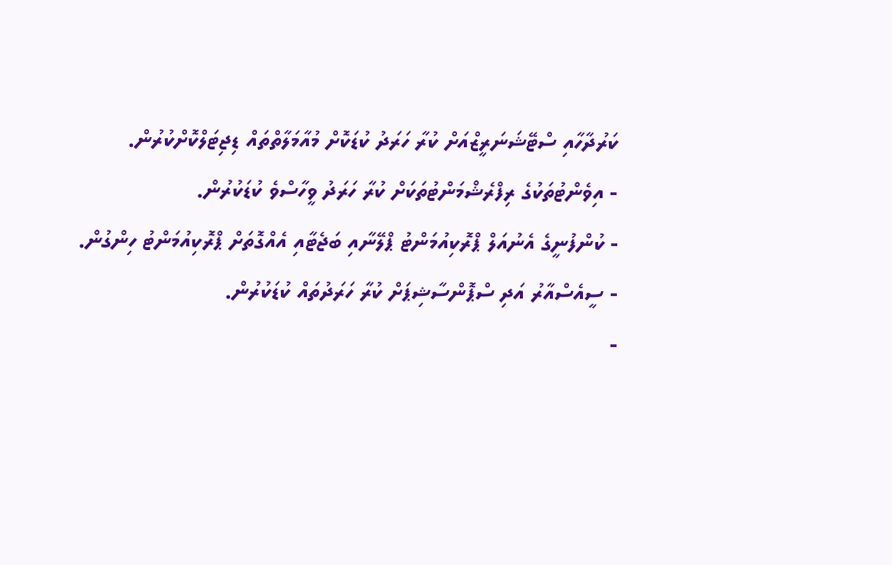ކަރުދާހާއި ސްޓޭޝަނަރީޒްއަށް ކުރާ ހަރަދު ކުޑަކޮށް މުއާމަލާތްތައް ޑިޖިޓަލްކޮށްކުރުން.
- އިވެންޓުތަކުގެ ރިފްރެޝްމަންޓުތަކަށް ކުރާ ހަރަދު ވީހާސްވެ ކުޑަކުރުން.
- ކުންފުނީގެ އެނުއަލް ޕްރޮކިއުމަންޓު ޕްލޭނާއި ބަޖެޓާއި އެއްގޮތަށް ޕްރޮކިއުމަންޓު ހިންގުން.
- ސީއެސްއާރު އަދި ސްޕޮންސާޝިޕަށް ކުރާ ހަރަދުތައް ކުޑަކުރުން.
-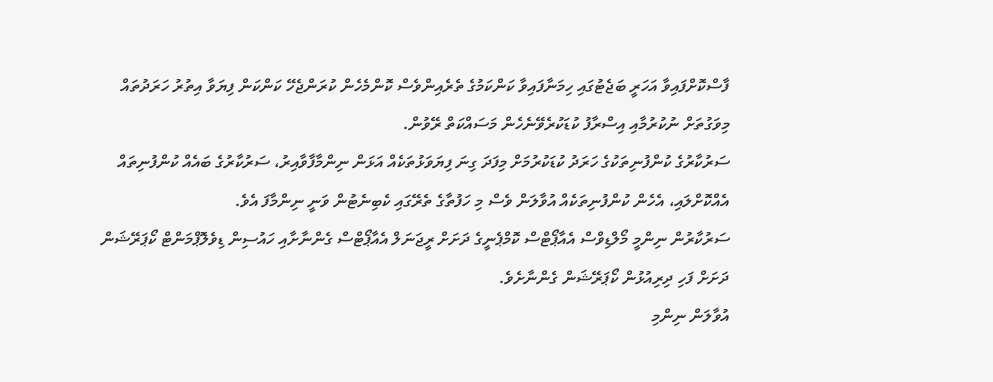ފާސްކޮށްފައިވާ އަހަރީ ބަޖެޓުގައި ހިމަނާފައިވާ ކަންކަމުގެ ތެރެއިންވެސް ކޮންމެހެން ކުރަންޖެހޭ ކަންކަން ފިޔަވާ އިތުރު ހަރަދުތައް މިވަގުތަށް ނުކުރުމާއި އިސްރާފު ކުޑަކުރެވޭނެހެން މަސައްކަތް ރޭވުން.
ސަރުކާރުގެ ކުންފުނިތަކުގެ ހަރަދު ކުޑަކުރުމަށް މިފަދަ ގިނަ ފިޔަވަޅުތަކެއް އަޅަން ނިންމާފާވާއިރު، ސަރުކާރުގެ ބައެއް ކުންފުނިތައް އެއްކޮށްލައި، އެހެން ކުންފުނިތަކެއް އުވާލަން ވެސް މި ހަފުތާގެ ތެރޭގައި ކެބިނެޓުން ވަނީ ނިންމާފަ އެވެ.
ސަރުކާރުން ނިންމީ މޯލްޑިވްސް އެއާޕޯޓްސް ކޮމްޕެނީގެ ދަށަށް ރީޖަނަލް އެއާޕޯޓްސް ގެންނާށާއި ހައުސިން ޑިވެލޮޕްމަންޓް ކޯޕަރޭޝަން ދަށަށް ފަހި ދިރިއުޅުން ކޯޕަރޭޝަން ގެންނާށެވެ.
އުވާލަން ނިންމި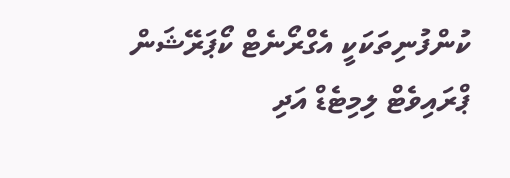ކުންފުނިތަކަކީ އެގްރޯނެޓް ކޯޕަރޭޝަން ޕްރައިވެޓް ލިމިޓެޑް އަދި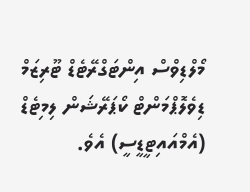މޯލްޑިވްސް އިންޓަގްރޭޓެޑް ޓޫރިޒަމް ޑިވެލޮޕްމަންޓް ކޯޕަރޭޝަން ލިމިޓެޑް (އެމްއައިޓީޑީސީ) އެވެ.